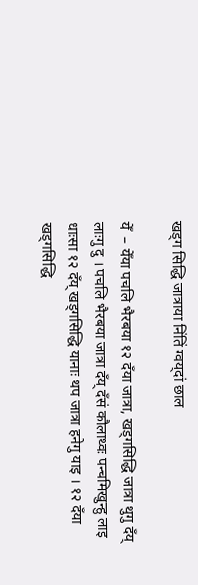खड्ग सिद्धि जात्राया निंतिं ग्वय्‌दां छाल

येँ  – येँया पचलि भैरबया १२ दँया जात्रा, खड्गसिद्धि जात्रा थुगु दँय् लाःगु दु । पचलि भैरबया जात्रा दँय् दँसं कौलाथ्वः पन्चमिखुन्हु लाइ धाःसा १२ दँय् खड्गसिद्धि यानाः थप जात्रा हनेगु याइ । १२ दँया खड्गसिद्धि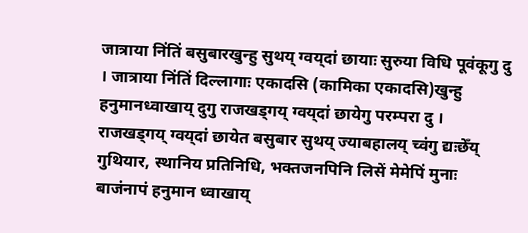जात्राया निंतिं बसुबारखुन्हु सुथय् ग्वय्‌दां छायाः सुरुया विधि पूवंकूगु दु । जात्राया निंतिं दिल्लागाः एकादसि (कामिका एकादसि)खुन्हु हनुमानध्वाखाय् दुगु राजखड्गय् ग्वय्‌दां छायेगु परम्परा दु ।
राजखड्गय् ग्वय्‌दां छायेत बसुबार सुथय् ज्याबहालय् च्वंगु द्यःछेँय् गुथियार, स्थानिय प्रतिनिधि, भक्तजनपिनि लिसें मेमेपिं मुनाः बाजंनापं हनुमान ध्वाखाय्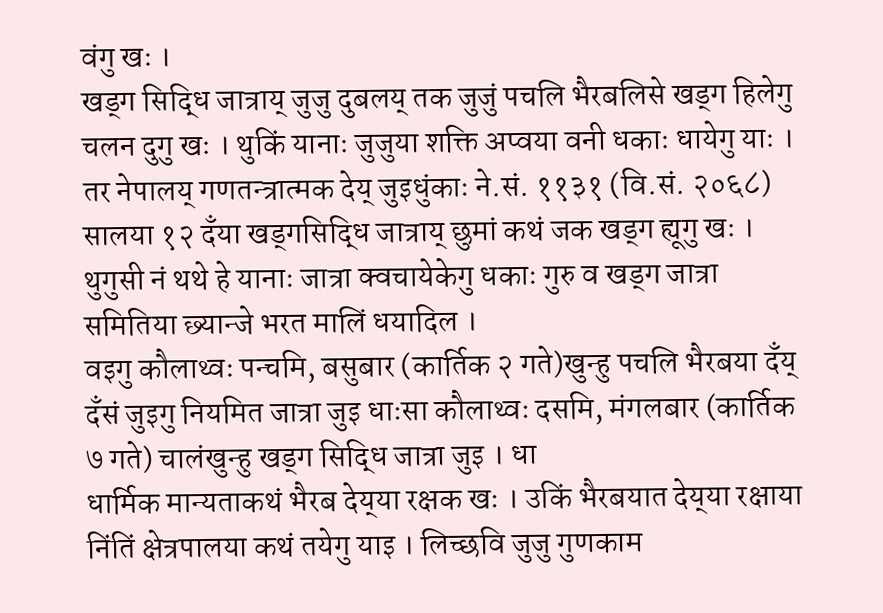वंगु खः ।
खड्ग सिद्धि जात्राय् जुजु दुबलय् तक जुजुं पचलि भैरबलिसे खड्ग हिलेगु चलन दुगु खः । थुकिं यानाः जुजुया शक्ति अप्वया वनी धकाः धायेगु याः । तर नेपालय् गणतन्त्रात्मक देय् जुइधुंकाः ने.सं. ११३१ (वि.सं. २०६८) सालया १२ दँया खड्गसिद्धि जात्राय् छुमां कथं जक खड्ग ह्य‌ूगु खः । थुगुसी नं थथे हे यानाः जात्रा क्वचायेकेगु धकाः गुरु व खड्ग जात्रा समितिया छ्यान्जे भरत मालिं धयादिल ।
वइगु कौलाथ्वः पन्चमि, बसुबार (कार्तिक २ गते)खुन्हु पचलि भैरबया दँय् दँसं जुइगु नियमित जात्रा जुइ धाःसा कौलाथ्वः दसमि, मंगलबार (कार्तिक ७ गते) चालंखुन्हु खड्ग सिद्धि जात्रा जुइ । धा
धार्मिक मान्यताकथं भैरब देय्‌या रक्षक खः । उकिं भैरबयात देय्‌या रक्षाया निंतिं क्षेत्रपालया कथं तयेगु याइ । लिच्छवि जुजु गुणकाम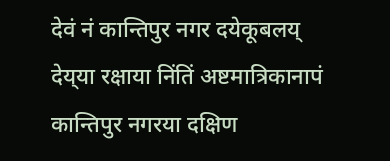देवं नं कान्तिपुर नगर दयेकूबलय् देय्‌या रक्षाया निंतिं अष्टमात्रिकानापं कान्तिपुर नगरया दक्षिण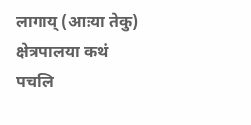लागाय् (आःया तेकु) क्षेत्रपालया कथं पचलि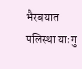भैरबयात पलिस्था याःगु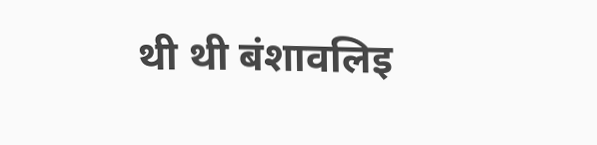थी थी बंशावलिइ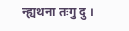न्ह्यथना तःगु दु ।